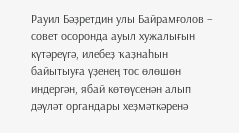Рауил Бәҙретдин улы Байрамғолов – совет осоронда ауыл хужалығын күтәреүгә, илебеҙ ҡаҙнаһын байытыуға үҙенең тос өлөшөн индергән, ябай көтөүсенән алып дәүләт органдары хеҙмәткәренә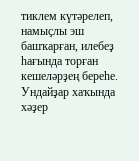тиклем күтәрелеп, намыҫлы эш башҡарған, илебеҙ һағында торған кешеләрҙең береһе. Ундайҙар хаҡында хәҙер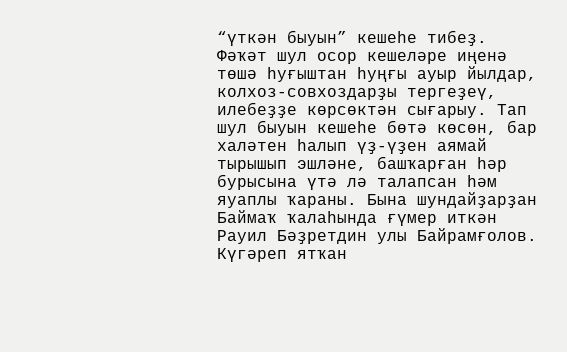“үткән быуын” кешеһе тибеҙ. Фәҡәт шул осор кешеләре иңенә төшә һуғыштан һуңғы ауыр йылдар, колхоз-совхоздарҙы тергеҙеү, илебеҙҙе көрсөктән сығарыу. Тап шул быуын кешеһе бөтә көсөн, бар халәтен һалып үҙ-үҙен аямай тырышып эшләне, башҡарған һәр бурысына үтә лә талапсан һәм яуаплы ҡараны. Бына шундайҙарҙан Баймаҡ ҡалаһында ғүмер иткән Рауил Бәҙретдин улы Байрамғолов.
Күгәреп ятҡан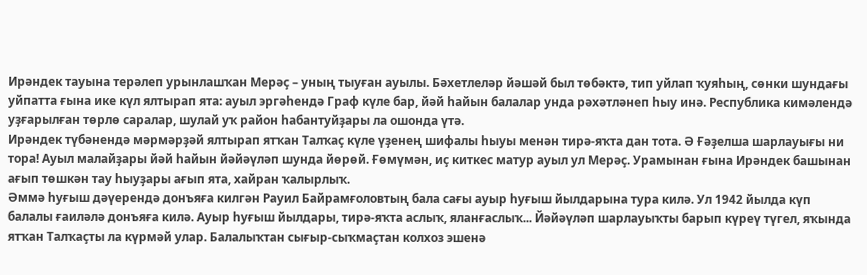Ирәндек тауына терәлеп урынлашҡан Мерәҫ – уның тыуған ауылы. Бәхетлеләр йәшәй был төбәктә, тип уйлап ҡуяһың, сөнки шундағы уйпатта ғына ике күл ялтырап ята: ауыл эргәһендә Граф күле бар, йәй һайын балалар унда рәхәтләнеп һыу инә. Республика кимәлендә уҙғарылған төрлө саралар, шулай уҡ район һабантуйҙары ла ошонда үтә.
Ирәндек түбәнендә мәрмәрҙәй ялтырап ятҡан Талҡаҫ күле үҙенең шифалы һыуы менән тирә-яҡта дан тота. Ә Ғәҙелша шарлауығы ни тора! Ауыл малайҙары йәй һайын йәйәүләп шунда йөрөй. Ғөмүмән, иҫ киткес матур ауыл ул Мерәҫ. Урамынан ғына Ирәндек башынан ағып төшкән тау һыуҙары ағып ята, хайран ҡалырлыҡ.
Әммә һуғыш дәүерендә донъяға килгән Рауил Байрамғоловтың бала сағы ауыр һуғыш йылдарына тура килә. Ул 1942 йылда күп балалы ғаиләлә донъяға килә. Ауыр һуғыш йылдары, тирә-яҡта аслыҡ, яланғаслыҡ... Йәйәүләп шарлауыҡты барып күреү түгел, яҡында ятҡан Талҡаҫты ла күрмәй улар. Балалыҡтан сығыр-сыҡмаҫтан колхоз эшенә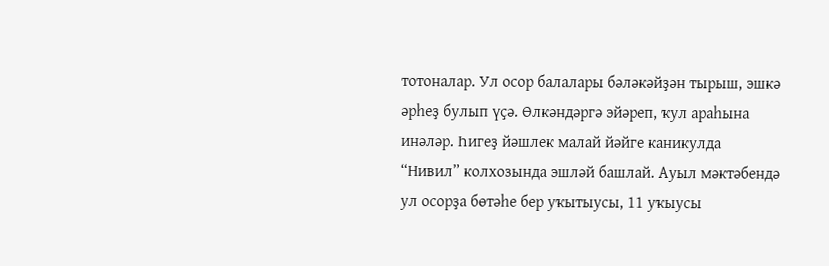тотоналар. Ул осор балалары бәләкәйҙән тырыш, эшкә әрһеҙ булып үҫә. Өлкәндәргә эйәреп, ҡул араһына инәләр. Һигеҙ йәшлек малай йәйге каникулда “Нивил” колхозында эшләй башлай. Ауыл мәктәбендә ул осорҙа бөтәһе бер уҡытыусы, 11 уҡыусы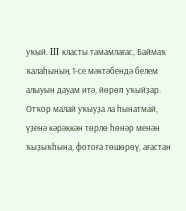уҡый. III класты тамамлағас, Баймаҡ ҡалаһының 1-се мәктәбендә белем алыуын дауам итә, йөрөп уҡыйҙар. Отҡор малай уҡыуҙа ла һынатмай, үҙенә кәрәккән төрлө һөнәр менән ҡыҙыҡһына, фотоға төшөрөү, ағастан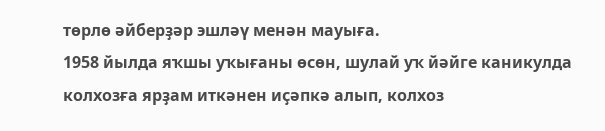төрлө әйберҙәр эшләү менән мауыға.
1958 йылда яҡшы уҡығаны өсөн, шулай уҡ йәйге каникулда колхозға ярҙам иткәнен иҫәпкә алып, колхоз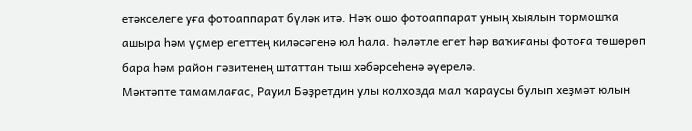етәкселеге уға фотоаппарат бүләк итә. Нәҡ ошо фотоаппарат уның хыялын тормошҡа ашыра һәм үҫмер егеттең киләсәгенә юл һала. Һәләтле егет һәр ваҡиғаны фотоға төшөрөп бара һәм район гәзитенең штаттан тыш хәбәрсеһенә әүерелә.
Мәктәпте тамамлағас, Рауил Бәҙретдин улы колхозда мал ҡараусы булып хеҙмәт юлын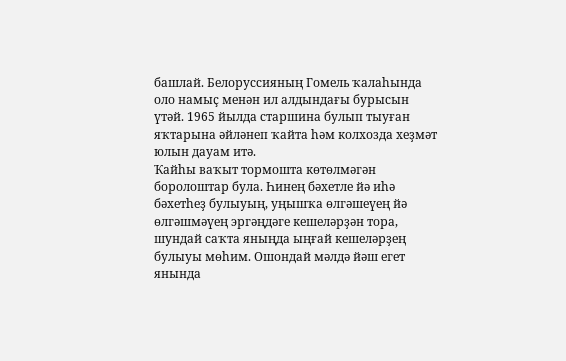башлай. Белоруссияның Гомель ҡалаһында оло намыҫ менән ил алдындағы бурысын үтәй. 1965 йылда старшина булып тыуған яҡтарына әйләнеп ҡайта һәм колхозда хеҙмәт юлын дауам итә.
Ҡайһы ваҡыт тормошта көтөлмәгән боролоштар була. Һинең бәхетле йә иһә бәхетһеҙ булыуың, уңышҡа өлгәшеүең йә өлгәшмәүең эргәңдәге кешеләрҙән тора, шундай саҡта яныңда ыңғай кешеләрҙең булыуы мөһим. Ошондай мәлдә йәш егет янында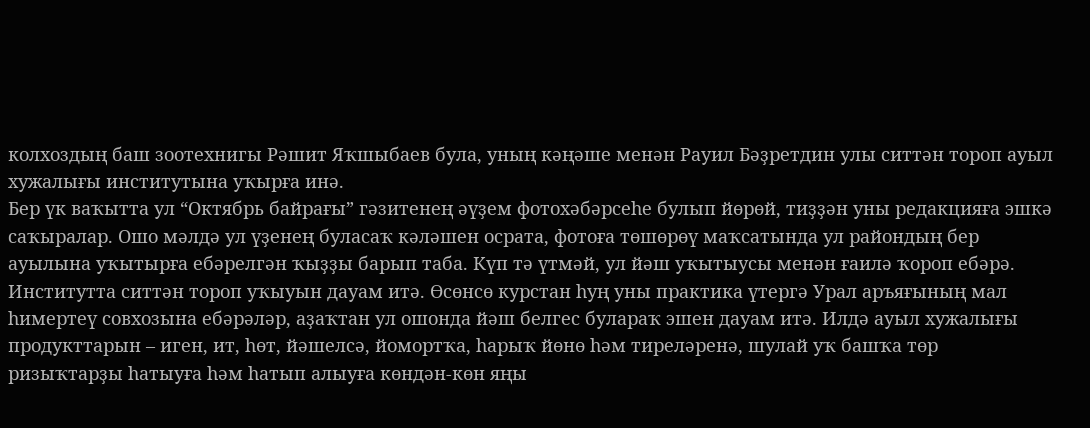колхоздың баш зоотехнигы Рәшит Яҡшыбаев була, уның кәңәше менән Рауил Бәҙретдин улы ситтән тороп ауыл хужалығы институтына уҡырға инә.
Бер үк ваҡытта ул “Октябрь байрағы” гәзитенең әүҙем фотохәбәрсеһе булып йөрөй, тиҙҙән уны редакцияға эшкә саҡыралар. Ошо мәлдә ул үҙенең буласаҡ кәләшен осрата, фотоға төшөрөү маҡсатында ул райондың бер ауылына уҡытырға ебәрелгән ҡыҙҙы барып таба. Күп тә үтмәй, ул йәш уҡытыусы менән ғаилә ҡороп ебәрә.
Институтта ситтән тороп уҡыуын дауам итә. Өсөнсө курстан һуң уны практика үтергә Урал аръяғының мал һимертеү совхозына ебәрәләр, аҙаҡтан ул ошонда йәш белгес булараҡ эшен дауам итә. Илдә ауыл хужалығы продукттарын – иген, ит, һөт, йәшелсә, йомортҡа, һарыҡ йөнө һәм тиреләренә, шулай уҡ башҡа төр ризыҡтарҙы һатыуға һәм һатып алыуға көндән-көн яңы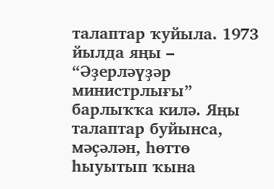талаптар ҡуйыла. 1973 йылда яңы – “Әҙерләүҙәр министрлығы” барлыҡҡа килә. Яңы талаптар буйынса, мәҫәлән, һөттө һыуытып ҡына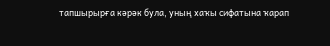тапшырырға кәрәк була, уның хаҡы сифатына ҡарап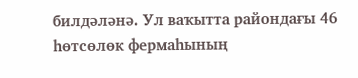билдәләнә. Ул ваҡытта райондағы 46 һөтсөлөк фермаһының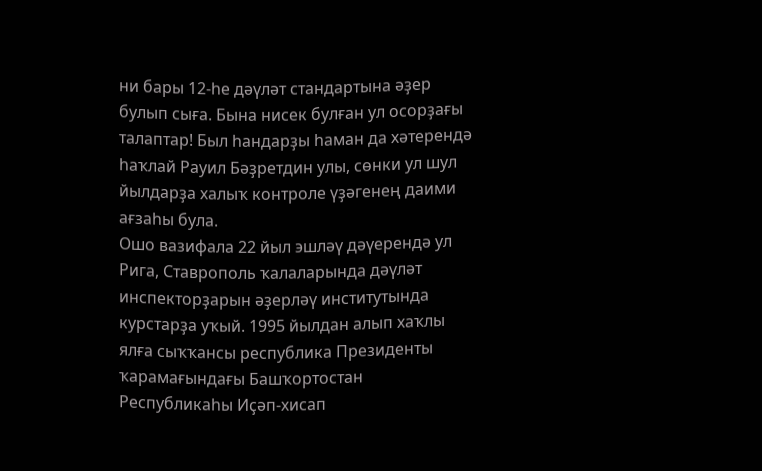ни бары 12-һе дәүләт стандартына әҙер булып сыға. Бына нисек булған ул осорҙағы талаптар! Был һандарҙы һаман да хәтерендә һаҡлай Рауил Бәҙретдин улы, сөнки ул шул йылдарҙа халыҡ контроле үҙәгенең даими ағзаһы була.
Ошо вазифала 22 йыл эшләү дәүерендә ул Рига, Ставрополь ҡалаларында дәүләт инспекторҙарын әҙерләү институтында курстарҙа уҡый. 1995 йылдан алып хаҡлы ялға сыҡҡансы республика Президенты ҡарамағындағы Башҡортостан Республикаһы Иҫәп-хисап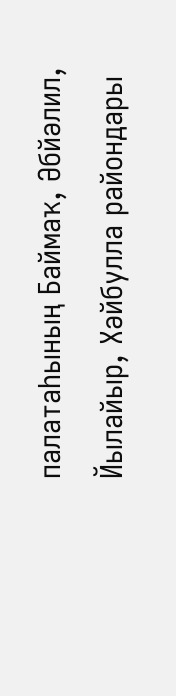палатаһының Баймаҡ, Әбйәлил, Йылайыр, Хәйбулла райондары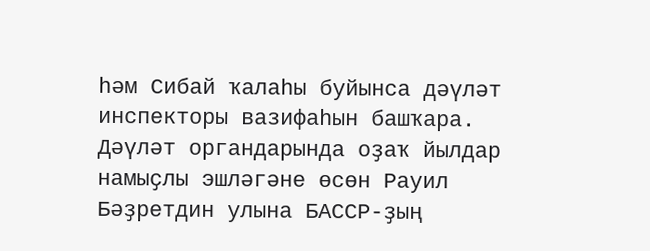һәм Сибай ҡалаһы буйынса дәүләт инспекторы вазифаһын башҡара. Дәүләт органдарында оҙаҡ йылдар намыҫлы эшләгәне өсөн Рауил Бәҙретдин улына БАССР-ҙың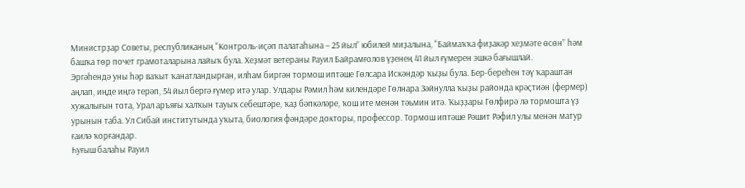Министрҙар Советы, республиканың “Контроль-иҫәп палатаһына – 25 йыл” юбилей миҙалына, “Баймаҡҡа фиҙакәр хеҙмәте өсөн” һәм башҡа төр почет грамоталарына лайыҡ була. Хеҙмәт ветераны Рауил Байрамғолов үҙенең 41 йыл ғүмерен эшкә бағышлай.
Эргәһендә уны һәр ваҡыт ҡанатландырған, илһам биргән тормош иптәше Гөлсара Искәндәр ҡыҙы була. Бер-береһен тәү ҡараштан аңлап, иңде иңгә терәп, 54 йыл бергә ғүмер итә улар. Улдары Рәмил һәм килендәре Гөлнара Зәйнулла ҡыҙы районда крәҫтиән (фермер) хужалығын тота, Урал аръяғы халҡын тауыҡ себештәре, ҡаҙ бәпкәләре, ҡош ите менән тәьмин итә. Ҡыҙҙары Гөлфирә лә тормошта үҙ урынын таба. Ул Сибай институтында уҡыта, биология фәндәре докторы, профессор. Тормош иптәше Рәшит Рәфил улы менән матур ғаилә ҡорғандар.
Һуғыш балаһы Рауил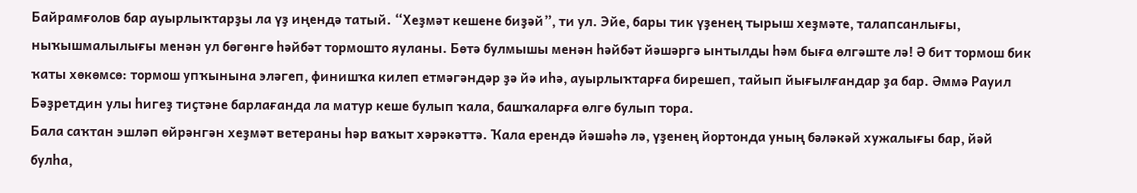Байрамғолов бар ауырлыҡтарҙы ла үҙ иңендә татый. “Хеҙмәт кешене биҙәй”, ти ул. Эйе, бары тик үҙенең тырыш хеҙмәте, талапсанлығы, ныҡышмалылығы менән ул бөгөнгө һәйбәт тормошто яуланы. Бөтә булмышы менән һәйбәт йәшәргә ынтылды һәм быға өлгәште лә! Ә бит тормош бик ҡаты хөкөмсө: тормош упҡынына эләгеп, финишҡа килеп етмәгәндәр ҙә йә иһә, ауырлыҡтарға бирешеп, тайып йығылғандар ҙа бар. Әммә Рауил Бәҙретдин улы һигеҙ тиҫтәне барлағанда ла матур кеше булып ҡала, башҡаларға өлгө булып тора.
Бала саҡтан эшләп өйрәнгән хеҙмәт ветераны һәр ваҡыт хәрәкәттә. Ҡала ерендә йәшәһә лә, үҙенең йортонда уның бәләкәй хужалығы бар, йәй булһа,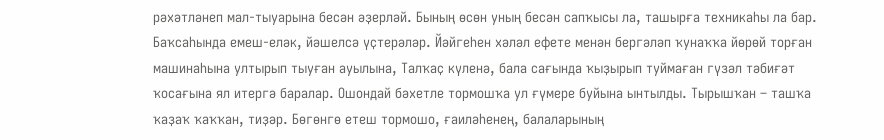рәхәтләнеп мал-тыуарына бесән әҙерләй. Бының өсөн уның бесән сапҡысы ла, ташырға техникаһы ла бар. Баҡсаһында емеш-еләк, йәшелсә үҫтерәләр. Йәйгеһен хәләл ефете менән бергәләп ҡунаҡҡа йөрөй торған машинаһына ултырып тыуған ауылына, Талҡаҫ күленә, бала сағында ҡыҙырып туймаған гүзәл тәбиғәт ҡосағына ял итергә баралар. Ошондай бәхетле тормошҡа ул ғүмере буйына ынтылды. Тырышҡан – ташҡа ҡаҙаҡ ҡаҡҡан, тиҙәр. Бөгөнгө етеш тормошо, ғаиләһенең, балаларының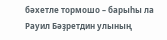бәхетле тормошо – барыһы ла Рауил Бәҙретдин улының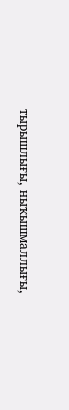тырышлығы, ныҡышмаллығы,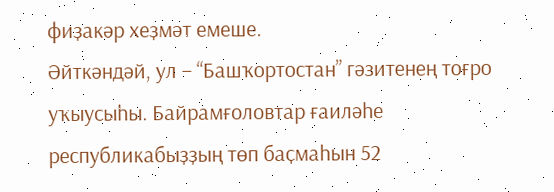фиҙакәр хеҙмәт емеше.
Әйткәндәй, ул – “Башҡортостан” гәзитенең тоғро уҡыусыһы. Байрамғоловтар ғаиләһе республикабыҙҙың төп баҫмаһын 52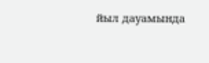йыл дауамында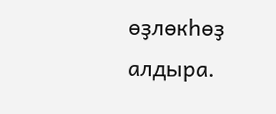өҙлөкһөҙ алдыра.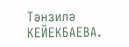Тәнзилә КЕЙЕКБАЕВА.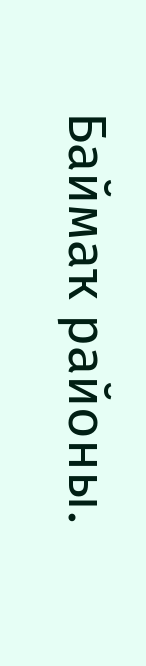Баймаҡ районы.